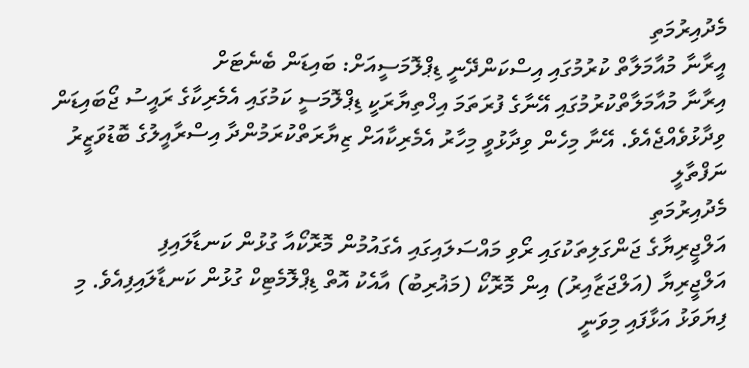މެދުއިރުމަތި
އީރާނާ މުއާމަލާތް ކުރުމުގައި އިސްކަންދޭނީ ޑިޕްލޮމަސީއަށް: ބައިޑަން ބެނެޓަށް
އިރާނާ މުއާމަލާތްކުރުމުގައި އޭނާގެ ފުރަތަމަ އިޚްތިޔާރަކީ ޑިޕްލޮމަސީ ކަމުގައި އެމެރިކާގެ ރައީސު ޖޯބައިޑަން ވިދާޅުވެއްޖެއެވެ. އޭނާ މިހެން ވިދާޅުވީ މިހާރު އެމެރިކާއަށް ޒިޔާރަތްކުރަމުންދާ އިސްރާއީލުގެ ބޮޑުވަޒީރު ނަފްތާލީ
މެދުއިރުމަތި
އަލްޖީރިޔާގެ ޖަންގަލިތަކުގައި ރޯވި މައްސަލައިގައި އެގައުމުން މޮރޮކޯއާ ގުޅުން ކަނޑާލައިފި
އަލްޖީރިޔާ (އަލްޖަޒާއިރު) އިން މޮރޮކޯ (މަޣުރިބު) އާއެކު އޮތް ޑިޕްލޮމެޓިކް ގުޅުން ކަނޑާލައިފިއެވެ. މި ފިޔަވަޅު އަޅާފައި މިވަނީ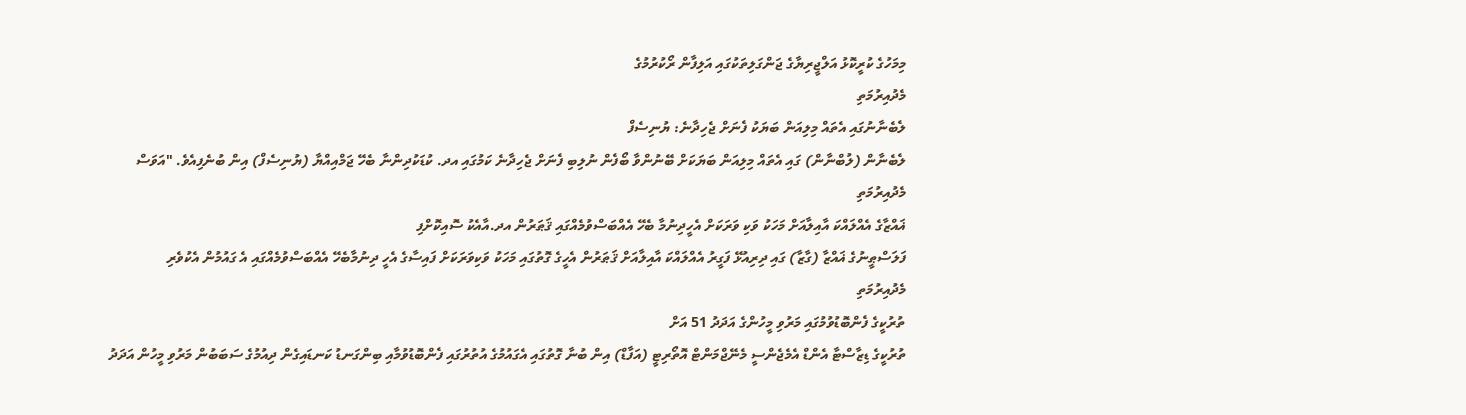މިމަހުގެ ކުރީކޮޅު އަލްޖީރިޔާގެ ޖަންގަލިތަކުގައި އަލިފާން ރޯކުރުމުގެ
މެދުއިރުމަތި
ލެބެނާނުގައި އެތައް މިލިއަން ބަޔަކު ފެނަށް ޖެހިދާނެ: ޔުނިސެފް
ލެބެނާން (ލުބްނާން) ގައި އެތައް މިލިއަން ބަޔަކަށް ބޭނުންވާ ބޯފެން ނުލިބި ފެނަށް ޖެހިދާނެ ކަމުގައި އދ. ކުޑަކުދިންނާ ބެހޭ ޖަމްއިއްޔާ (ޔުނިސެފް) އިން ބުނެފިއެވެ. "އަވަސް
މެދުއިރުމަތި
ޣައްޒާގެ އެއްލައްކަ އާއިލާއަށް މަހަކު ވަކި ވަރަކަށް އެހީދިނުމާ ބެހޭ އެއްބަސްވުމެއްގައި ޤަޠަރުން އދ.އާއެކު ސޮއިކޮށްފި
ފަލަސްޠީނުގެ ޣައްޒާ (ގާޒާ) ގައި ދިރިއުޅޭ ފަގީރު އެއްލައްކަ އާއިލާއަށް ޤަޠަރުން އެހީގެ ގޮތުގައި މަހަކު ވަކިވަރަކަށް ފައިސާގެ އެހީ ދިނުމާބެހޭ އެއްބަސްވުމެއްގައި އެ ގައުމުން އެކުވެރި
މެދުއިރުމަތި
ތުރުކީގެ ފެންބޮޑުވުމުގައި މަރުވި މީހުންގެ އަދަދު 51 އަށް
ތުރުކީގެ ޑިޒާސްޓާ އެންޑް އެމެޖެންސީ މެނޭޖްމަންޓް އޮތޯރިޓީ (އަފާޑް) އިން ބުނާ ގޮތުގައި އެގައުމުގެ އުތުރުގައި ފެންބޮޑުވުމާއި ބިންގަނޑު ކަނޑައިގެން ދިއުމުގެ ސަބަބުން މަރުވި މީހުން އަދަދު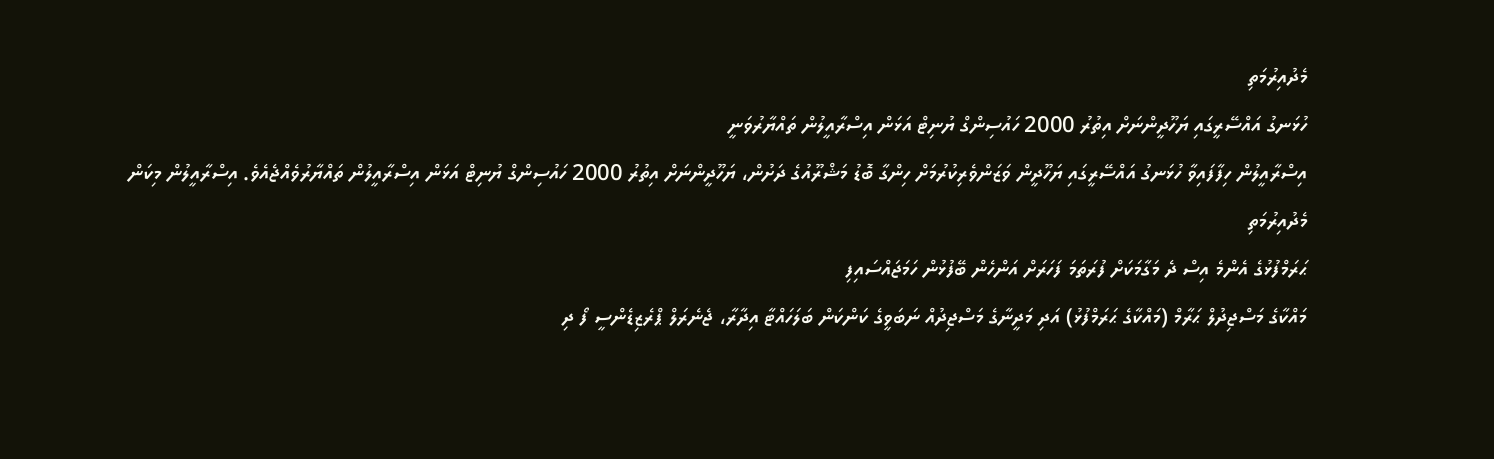މެދުއިރުމަތި
ހުޅަނގު އައްސޭރީގައި ޔަހޫދީންނަށް އިތުރު 2000 ހައުސިންގް ޔުނިޓް އަޅަން އިސްރާއީލުން ތައްޔާރުވަނީ
އިސްރާއީލުން ހިފާފައިވާ ހުޅަނގު އައްސޭރީގައި ޔަހޫދީން ވަޒަންވެރިކުރުމަށް ހިންގާ ބޮޑު މަޝްރޫއުގެ ދަށުން، ޔަހޫދީންނަށް އިތުރު 2000 ހައުސިންގް ޔުނިޓް އަޅަން އިސްރާއީލުން ތައްޔާރުވެއްޖެއެވެ. އިސްރާއީލުން މިކަން
މެދުއިރުމަތި
ޙަރަމްފުޅުގެ އެންމެ އިސް ދެ މަގާމަކަށް ފުރަތަމަ ފަހަރަށް އަންހެން ބޭފުޅުން ހަމަޖައްސައިފި
މައްކާގެ މަސްޖިދުލް ޙަރާމް (މައްކާގެ ޙަރަމްފުޅު) އަދި މަދީނާގެ މަސްޖިދުއް ނަބަވީގެ ކަންކަން ބަލަހައްޓާ އިދާރާ، ޖެނެރަލް ޕްރެޒިޑެންސީ ފޯ ދި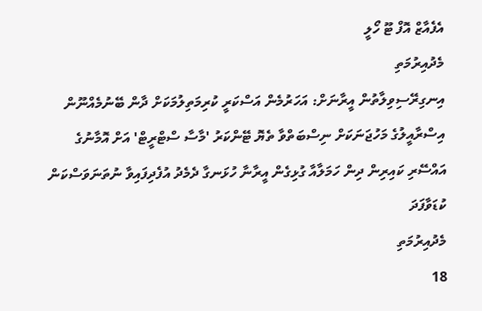އެފެއާޒް އޮފް ޓޫ ހޯލީ
މެދުއިރުމަތި
އިނގިރޭސިވިލާތުން އީރާނަށް: އަހަރުމެން އަސްކަރީ ކުރިމަތިލުމަކަށް ދާން ބޭނުމެއްނޫން
އިސްރާއީލުގެ މަހުޖަނަކަށް ނިސްބަތްވާ ތެޔޮ ޓޭންކަރު 'މާސާ ސްޓްރީޓް' އަށް އޮމާނުގެ އައްސޭރި ކައިރިން ދިން ހަމަލާއާ ގުޅިގެން އީރާނާ ހުޅަނގާ ދެމެދު އުފެދިފައިވާ ނުތަނަވަސްކަން ކުޑަވާފަދަ
މެދުއިރުމަތި
18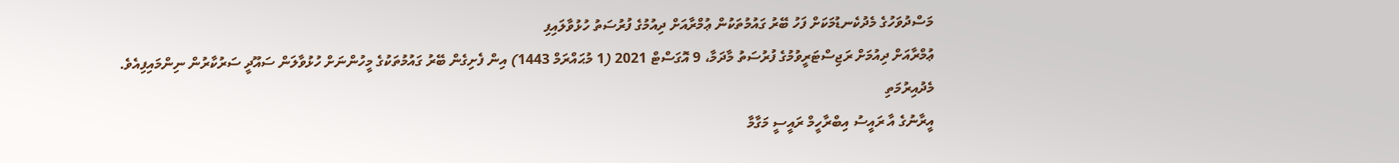މަސްދުވަހުގެ މެދުކެނޑުމަކަށް ފަހު ބޭރު ގައުމުތަކުން ޢުމްރާއަށް ދިއުމުގެ ފުރުސަތު ހުޅުވާލައިފި
ޢުމްރާއަށް ދިއުމަށް ރަޖިސްޓަރީވުމުގެ ފުރުސަތު މާދަމާ، 9 އޮގަސްޓް 2021 (1 މުޙައްރަމް 1443) އިން ފެށިގެން ބޭރު ގައުމުތަކުގެ މީހުންނަށް ހުޅުވާލަން ސައޫދީ ސަރުކާރުން ނިންމައިފިއެވެ.
މެދުއިރުމަތި
އީރާނުގެ އާ ރައީސު އިބްރާހީމް ރައީސީ މަގާމާ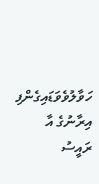ހަވާލުވެވަޑައިގެންފި
އިރާނުގެ އާ ރައީސު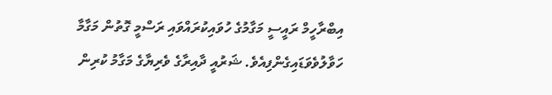އިބްރާހީމް ރައީސީ މަގާމުގެ ހުވައިކުރައްވައި ރަސްމީ ގޮތުން މަގާމާ ހަވާލުވެވަޑައިގެންފިއެވެ. ޝަރުއީ ދާއިރާގެ ވެރިޔާގެ މަގާމު ކުރިން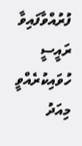ފުރުއްވާފައިވާ ރައީސީ ހުވައިކުރެއްވީ މިއަދު